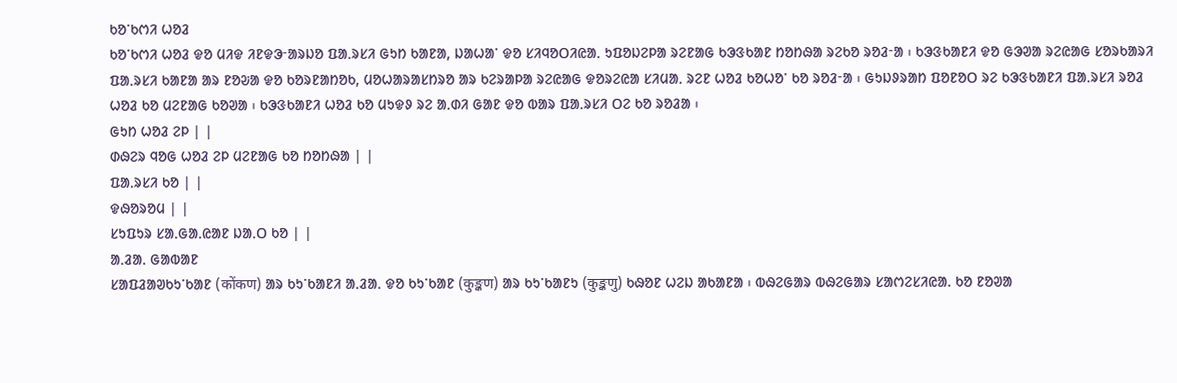ᱠᱚᱸᱠᱬᱤ ᱦᱚᱲ
ᱠᱚᱸᱠᱬᱤ ᱦᱚᱲ ᱫᱚ ᱢᱤᱫ ᱤᱱᱫᱳᱼᱟᱨᱡᱚ ᱯᱟᱹᱨᱥᱤ ᱜᱩᱴ ᱠᱟᱱᱟ, ᱡᱟᱦᱟᱸ ᱫᱚ ᱥᱤᱧᱚᱛᱤᱭᱟᱹ ᱩᱯᱚᱡᱮᱞᱟ ᱨᱮᱱᱟᱜ ᱠᱳᱝᱠᱟᱱ ᱴᱚᱴᱷᱟ ᱨᱮᱠᱚ ᱨᱚᱲᱼᱟ ᱾ ᱠᱳᱝᱠᱟᱱᱤ ᱫᱚ ᱜᱳᱣᱟ ᱨᱮᱭᱟᱜ ᱥᱚᱨᱠᱟᱨᱤ ᱯᱟᱹᱨᱥᱤ ᱠᱟᱱᱟ ᱟᱨ ᱱᱚᱶᱟ ᱫᱚ ᱠᱚᱨᱱᱟᱴᱚᱠ, ᱢᱚᱦᱟᱨᱟᱥᱴᱨᱚ ᱟᱨ ᱠᱮᱨᱟᱞᱟ ᱨᱮᱭᱟᱜ ᱫᱚᱨᱮᱭᱟ ᱥᱤᱢᱟᱹ ᱨᱮᱱ ᱦᱚᱲ ᱠᱚᱦᱚᱸ ᱠᱚ ᱨᱚᱲᱼᱟ ᱾ ᱜᱩᱡᱽᱨᱟᱴ ᱯᱚᱱᱚᱛ ᱨᱮ ᱠᱳᱝᱠᱟᱱᱤ ᱯᱟᱹᱨᱥᱤ ᱨᱚᱲ ᱦᱚᱲ ᱠᱚ ᱢᱮᱱᱟᱜ ᱠᱚᱣᱟ ᱾ ᱠᱳᱝᱠᱟᱱᱤ ᱦᱚᱲ ᱠᱚ ᱢᱩᱫᱽ ᱨᱮ ᱟᱹᱰᱤ ᱜᱟᱱ ᱫᱚ ᱵᱟᱨ ᱯᱟᱹᱨᱥᱤ ᱛᱮ ᱠᱚ ᱨᱚᱲᱟ ᱾
ᱜᱩᱴ ᱦᱚᱲ ᱮᱞ | |
ᱰᱷᱮᱨ ᱧᱚᱜ ᱦᱚᱲ ᱮᱞ ᱢᱮᱱᱟᱜ ᱠᱚ ᱴᱚᱴᱷᱟ | |
ᱯᱟᱹᱨᱥᱤ ᱠᱚ | |
ᱫᱷᱚᱨᱚᱢ | |
ᱥᱩᱯᱩᱨ ᱥᱟᱹᱜᱟᱹᱭᱟᱱ ᱡᱟᱹᱛ ᱠᱚ | |
ᱟᱹᱲᱟᱹ ᱜᱟᱵᱟᱱ
ᱥᱟᱯᱲᱟᱣᱠᱩᱸᱠᱟᱱ (कोंकण) ᱟᱨ ᱠᱩᱸᱠᱟᱱᱤ ᱟᱹᱲᱟᱹ ᱫᱚ ᱠᱩᱸᱠᱟᱱ (कुङ्कण) ᱟᱨ ᱠᱩᱸᱠᱟᱱᱩ (कुङ्कणु) ᱠᱷᱚᱱ ᱦᱮᱡ ᱟᱠᱟᱱᱟ ᱾ ᱵᱷᱮᱜᱟᱨ ᱵᱷᱮᱜᱟᱨ ᱥᱟᱬᱮᱥᱤᱭᱟ. ᱠᱚ ᱱᱚᱣᱟ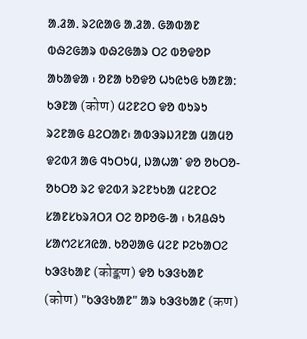ᱟᱹᱲᱟᱹ ᱨᱮᱭᱟᱜ ᱟᱹᱲᱟᱹ ᱜᱟᱵᱟᱱ ᱵᱷᱮᱜᱟᱨ ᱵᱷᱮᱜᱟᱨ ᱛᱮ ᱵᱚᱫᱚᱞ ᱟᱠᱟᱫᱟ ᱾ ᱚᱱᱟ ᱠᱚᱫᱚ ᱦᱩᱭᱩᱜ ᱠᱟᱱᱟ:
ᱠᱳᱱᱟ (कोण) ᱢᱮᱱᱮᱛ ᱫᱚ ᱵᱩᱨᱩ ᱨᱮᱱᱟᱜ ᱪᱮᱛᱟᱱ᱾ ᱟᱵᱳᱨᱡᱤᱱᱟ ᱢᱟᱢᱚ ᱫᱮᱵᱤ ᱟᱜ ᱧᱩᱛᱩᱢ, ᱡᱟᱦᱟᱸ ᱫᱚ ᱚᱠᱛᱚ- ᱚᱠᱛᱚ ᱨᱮ ᱫᱮᱵᱤ ᱨᱮᱱᱩᱠᱟ ᱢᱮᱱᱛᱮ ᱥᱟᱱᱥᱠᱨᱤᱛᱤ ᱛᱮ ᱚᱞᱚᱜ-ᱟ ᱾ ᱠᱤᱪᱷᱩ ᱥᱟᱬᱮᱥᱤᱭᱟᱹ ᱠᱚᱣᱟᱜ ᱢᱮᱱ ᱞᱮᱠᱟᱛᱮ ᱠᱳᱝᱠᱟᱱ (कोङ्कण) ᱫᱚ ᱠᱳᱝᱠᱟᱱ (कोण) "ᱠᱳᱝᱠᱟᱱ" ᱟᱨ ᱠᱳᱝᱠᱟᱱ (कण)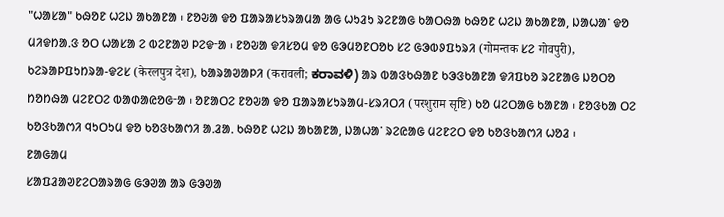"ᱦᱟᱥᱟ" ᱠᱷᱚᱱ ᱦᱮᱡ ᱟᱠᱟᱱᱟ ᱾ ᱱᱚᱶᱟ ᱫᱚ ᱯᱟᱨᱟᱥᱩᱨᱟᱢᱟ ᱟᱜ ᱦᱩᱲᱩ ᱨᱮᱱᱟᱜ ᱠᱟᱛᱷᱟ ᱠᱷᱚᱱ ᱦᱮᱡ ᱟᱠᱟᱱᱟ, ᱡᱟᱦᱟᱸ ᱫᱚ ᱢᱤᱫᱴᱟᱹᱝ ᱚᱛ ᱦᱟᱥᱟ ᱮ ᱵᱮᱱᱟᱣ ᱞᱮᱫᱼᱟ ᱾ ᱱᱚᱶᱟ ᱫᱤᱥᱚᱢ ᱫᱚ ᱜᱳᱢᱚᱱᱛᱚᱠ ᱥᱮ ᱜᱳᱵᱽᱯᱩᱨᱤ (गोमन्तक ᱥᱮ गोवपुरी), ᱠᱮᱨᱟᱞᱯᱩᱴᱨᱟ-ᱫᱮᱥ (केरलपुत्र देश), ᱠᱟᱨᱟᱣᱟᱞᱤ (करावली; ಕರಾವಳಿ) ᱟᱨ ᱵᱟᱝᱠᱷᱟᱱ ᱠᱳᱝᱠᱟᱱᱟ ᱫᱤᱯᱠᱚ ᱨᱮᱱᱟᱜ ᱡᱚᱛᱚ ᱴᱚᱴᱷᱟ ᱢᱮᱱᱛᱮ ᱵᱟᱰᱟᱭᱚᱜᱼᱟ ᱾ ᱚᱱᱟᱛᱮ ᱱᱚᱶᱟ ᱫᱚ ᱯᱟᱨᱟᱥᱩᱨᱟᱢ-ᱥᱨᱤᱛᱤ (परशुराम सृष्टि) ᱠᱚ ᱢᱮᱛᱟᱜ ᱠᱟᱱᱟ ᱾ ᱱᱚᱝᱠᱟ ᱛᱮ ᱠᱚᱝᱠᱟᱬᱤ ᱧᱩᱛᱩᱢ ᱫᱚ ᱠᱚᱝᱠᱟᱬᱤ ᱟᱹᱲᱟᱹ ᱠᱷᱚᱱ ᱦᱮᱡ ᱟᱠᱟᱱᱟ, ᱡᱟᱦᱟᱸ ᱨᱮᱭᱟᱜ ᱢᱮᱱᱮᱛ ᱫᱚ ᱠᱚᱝᱠᱟᱬᱤ ᱦᱚᱲ ᱾
ᱱᱟᱜᱟᱢ
ᱥᱟᱯᱲᱟᱣᱱᱮᱛᱟᱨᱟᱜ ᱜᱳᱣᱟ ᱟᱨ ᱜᱳᱣᱟ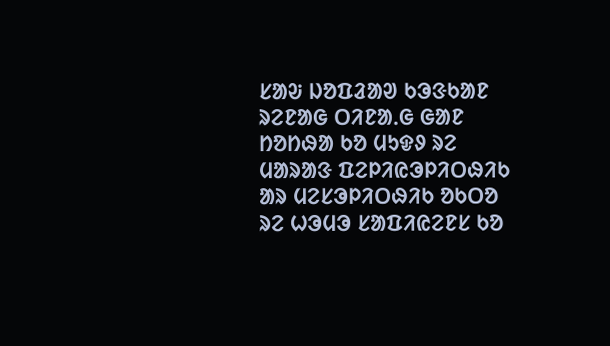ᱥᱟᱶ ᱡᱚᱯᱲᱟᱣ ᱠᱳᱝᱠᱟᱱ ᱨᱮᱱᱟᱜ ᱛᱤᱱᱟᱹᱜ ᱜᱟᱱ ᱴᱚᱴᱷᱟ ᱠᱚ ᱢᱩᱫᱽ ᱨᱮ ᱢᱟᱨᱟᱝ ᱯᱮᱞᱤᱭᱳᱞᱤᱛᱷᱤᱠ ᱟᱨ ᱢᱮᱥᱳᱞᱤᱛᱷᱤᱠ ᱚᱠᱛᱚ ᱨᱮ ᱦᱳᱢᱳ ᱥᱟᱯᱤᱭᱮᱱᱥ ᱠᱚ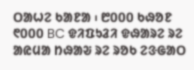ᱛᱟᱦᱮ ᱠᱟᱱᱟ ᱾ ᱘᱐᱐᱐ ᱠᱷᱚᱱ ᱖᱐᱐᱐ BC ᱫᱤᱯᱩᱲᱤ ᱫᱷᱟᱨᱮ ᱨᱮ ᱟᱭᱢᱟ ᱴᱷᱟᱶ ᱨᱮ ᱨᱚᱠ ᱮᱝᱜᱟᱛ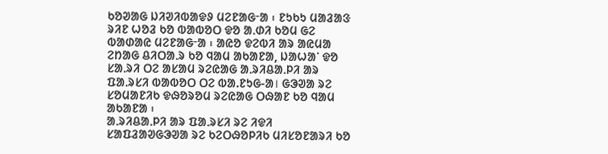ᱠᱚᱣᱟᱜ ᱡᱤᱣᱤᱵᱟᱫᱽ ᱢᱮᱱᱟᱜᱼᱟ ᱾ ᱱᱩᱠᱩ ᱢᱟᱲᱟᱝ ᱨᱤᱱ ᱦᱚᱲ ᱠᱚ ᱵᱟᱵᱚᱛ ᱫᱚ ᱟᱹᱰᱤ ᱠᱚᱢ ᱜᱮ ᱵᱟᱰᱟᱭ ᱢᱮᱱᱟᱜᱼᱟ ᱾ ᱟᱭᱚ ᱫᱮᱵᱤ ᱟᱨ ᱟᱭᱢᱟ ᱮᱴᱟᱜ ᱪᱤᱛᱟᱹᱨ ᱠᱚ ᱧᱟᱢ ᱟᱠᱟᱱᱟ, ᱡᱟᱦᱟᱸ ᱫᱚ ᱥᱟᱹᱨᱤ ᱛᱮ ᱟᱥᱟᱢ ᱨᱮᱭᱟᱜ ᱟᱹᱨᱤᱪᱟᱹᱞᱤ ᱟᱨ ᱯᱟᱹᱨᱥᱤ ᱵᱟᱵᱚᱛ ᱛᱮ ᱵᱟ.ᱱᱩᱜ-ᱟ। ᱜᱳᱣᱟ ᱨᱮ ᱥᱚᱢᱟᱱᱤᱠ ᱫᱷᱚᱨᱚᱢ ᱨᱮᱭᱟᱜ ᱛᱷᱟᱱ ᱠᱚ ᱧᱟᱢ ᱟᱠᱟᱱᱟ ᱾
ᱟᱹᱨᱤᱪᱟᱹᱞᱤ ᱟᱨ ᱯᱟᱹᱨᱥᱤ ᱨᱮ ᱤᱫᱤ
ᱥᱟᱯᱲᱟᱣᱜᱳᱣᱟ ᱨᱮ ᱠᱮᱛᱷᱚᱞᱤᱠ ᱢᱤᱥᱚᱱᱟᱨᱤ ᱠᱚ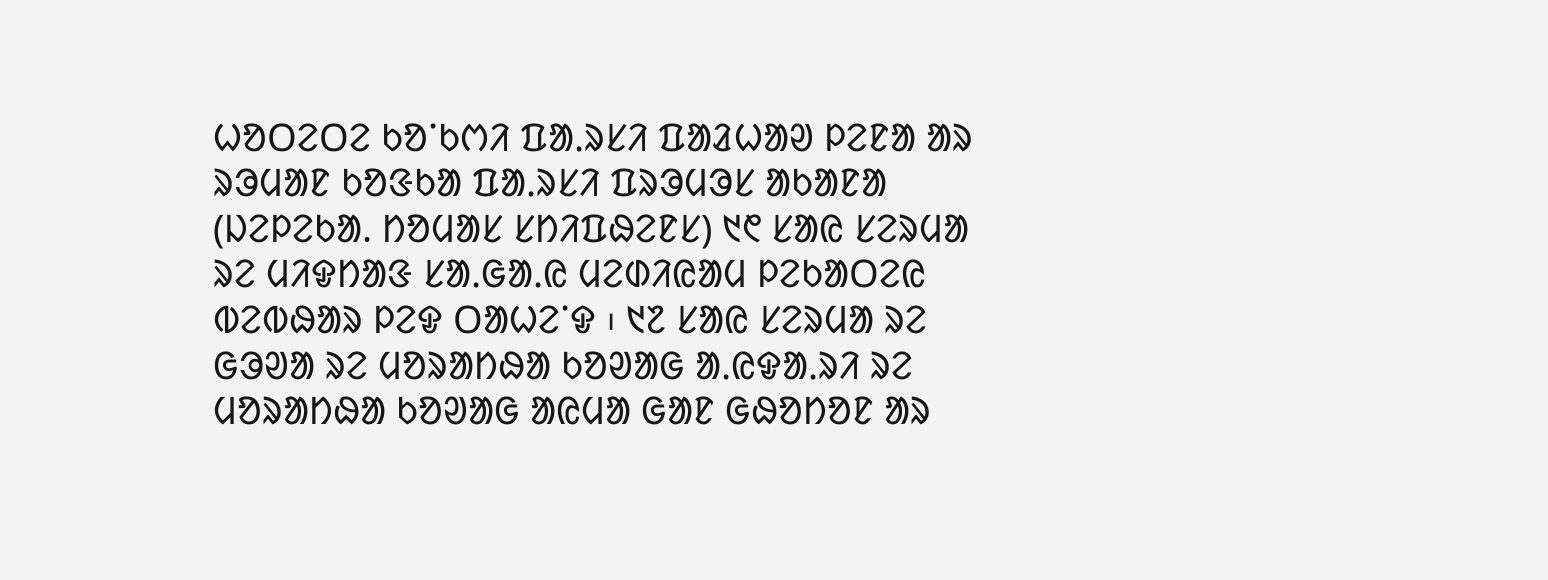ᱦᱚᱛᱮᱛᱮ ᱠᱚᱸᱠᱬᱤ ᱯᱟᱹᱨᱥᱤ ᱯᱟᱲᱦᱟᱣ ᱞᱮᱱᱟ ᱟᱨ ᱨᱳᱢᱟᱱ ᱠᱚᱝᱠᱟ ᱯᱟᱹᱨᱥᱤ ᱯᱨᱳᱢᱳᱥ ᱟᱠᱟᱱᱟ (ᱡᱮᱞᱮᱠᱟ. ᱴᱚᱢᱟᱥ ᱥᱴᱤᱯᱷᱮᱱᱥ) ᱑᱖ ᱥᱟᱭ ᱥᱮᱨᱢᱟ ᱨᱮ ᱢᱤᱫᱴᱟᱝ ᱥᱟᱹᱜᱟᱹᱭ ᱢᱮᱰᱤᱭᱟᱢ ᱞᱮᱠᱟᱛᱮᱭ ᱵᱮᱵᱷᱟᱨ ᱞᱮᱫ ᱛᱟᱦᱮᱸᱫ ᱾ ᱑᱗ ᱥᱟᱭ ᱥᱮᱨᱢᱟ ᱨᱮ ᱜᱳᱣᱟ ᱨᱮ ᱢᱚᱨᱟᱴᱷᱟ ᱠᱚᱣᱟᱜ ᱟᱹᱭᱫᱟᱹᱨᱤ ᱨᱮ ᱢᱚᱨᱟᱴᱷᱟ ᱠᱚᱣᱟᱜ ᱟᱭᱢᱟ ᱜᱟᱱ ᱜᱷᱚᱴᱚᱱ ᱟᱨ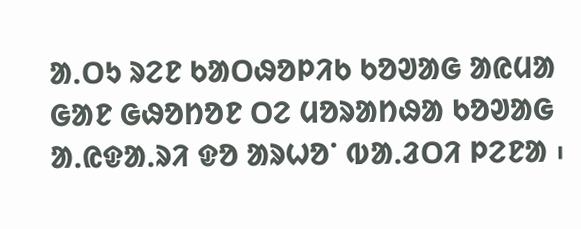ᱟᱹᱛᱩ ᱨᱮᱱ ᱠᱟᱛᱷᱚᱞᱤᱠ ᱠᱚᱣᱟᱜ ᱟᱭᱢᱟ ᱜᱟᱱ ᱜᱷᱚᱴᱚᱱ ᱛᱮ ᱢᱚᱨᱟᱴᱷᱟ ᱠᱚᱣᱟᱜ ᱟᱹᱭᱫᱟᱹᱨᱤ ᱫᱚ ᱟᱨᱦᱚᱸ ᱵᱟᱹᱲᱛᱤ ᱞᱮᱱᱟ ᱾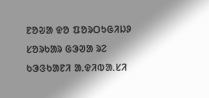ᱱᱚᱶᱟ ᱫᱚ ᱯᱚᱨᱛᱩᱜᱤᱡᱽ ᱥᱚᱨᱠᱟᱨ ᱜᱳᱣᱟ ᱨᱮ ᱠᱳᱝᱠᱟᱱᱤ ᱟᱹᱫᱤᱵᱟᱹᱥᱤ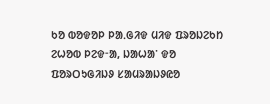ᱠᱚ ᱵᱚᱫᱚᱞ ᱞᱟᱹᱜᱤᱫ ᱢᱤᱫ ᱯᱨᱚᱡᱮᱠᱴ ᱮᱦᱚᱵ ᱞᱮᱫᱼᱟ, ᱡᱟᱦᱟᱸ ᱫᱚ ᱯᱚᱨᱛᱩᱜᱤᱡᱽ ᱥᱟᱢᱨᱟᱡᱽᱭᱚ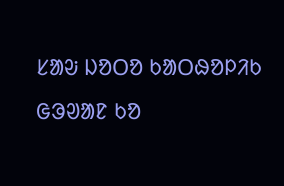ᱥᱟᱶ ᱡᱚᱛᱚ ᱠᱟᱛᱷᱚᱞᱤᱠ ᱜᱳᱣᱟᱱ ᱠᱚ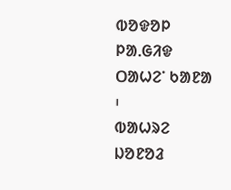ᱵᱚᱫᱚᱞ ᱞᱟᱹᱜᱤᱫ ᱛᱟᱦᱮᱸ ᱠᱟᱱᱟ ᱾
ᱵᱟᱦᱨᱮ ᱡᱚᱱᱚᱲ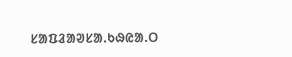ᱥᱟᱯᱲᱟᱣᱥᱟ.ᱠᱷᱭᱟ.ᱛ